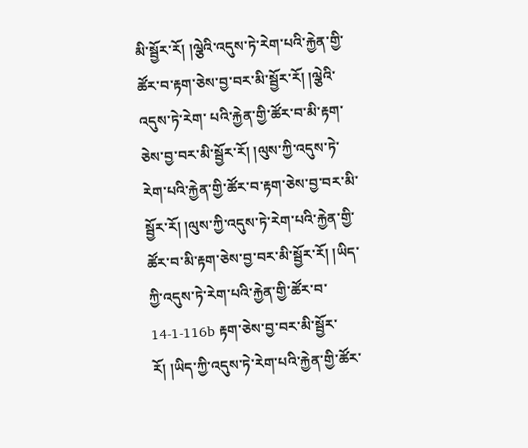མི་སྦྱོར་རོ། །ལྕེའི་འདུས་ཏེ་རེག་པའི་རྐྱེན་གྱི་ཚོར་བ་རྟག་ཅེས་བྱ་བར་མི་སྦྱོར་རོ། །ལྕེའི་འདུས་ཏེ་རེག་ པའི་རྐྱེན་གྱི་ཚོར་བ་མི་རྟག་ཅེས་བྱ་བར་མི་སྦྱོར་རོ། །ལུས་ཀྱི་འདུས་ཏེ་རེག་པའི་རྐྱེན་གྱི་ཚོར་བ་རྟག་ཅེས་བྱ་བར་མི་སྦྱོར་རོ། །ལུས་ཀྱི་འདུས་ཏེ་རེག་པའི་རྐྱེན་གྱི་ཚོར་བ་མི་རྟག་ཅེས་བྱ་བར་མི་སྦྱོར་རོ། །ཡིད་ཀྱི་འདུས་ཏེ་རེག་པའི་རྐྱེན་གྱི་ཚོར་བ་ 14-1-116b རྟག་ཅེས་བྱ་བར་མི་སྦྱོར་རོ། །ཡིད་ཀྱི་འདུས་ཏེ་རེག་པའི་རྐྱེན་གྱི་ཚོར་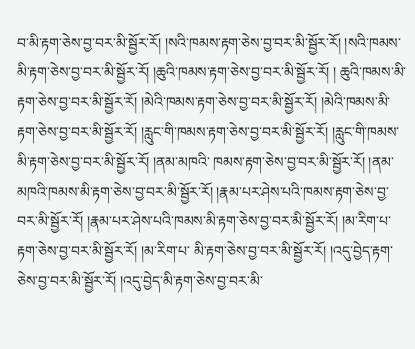བ་མི་རྟག་ཅེས་བྱ་བར་མི་སྦྱོར་རོ། །སའི་ཁམས་རྟག་ཅེས་བྱ་བར་མི་སྦྱོར་རོ། །སའི་ཁམས་མི་རྟག་ཅེས་བྱ་བར་མི་སྦྱོར་རོ། །ཆུའི་ཁམས་རྟག་ཅེས་བྱ་བར་མི་སྦྱོར་རོ། ། ཆུའི་ཁམས་མི་རྟག་ཅེས་བྱ་བར་མི་སྦྱོར་རོ། །མེའི་ཁམས་རྟག་ཅེས་བྱ་བར་མི་སྦྱོར་རོ། །མེའི་ཁམས་མི་རྟག་ཅེས་བྱ་བར་མི་སྦྱོར་རོ། །རླུང་གི་ཁམས་རྟག་ཅེས་བྱ་བར་མི་སྦྱོར་རོ། །རླུང་གི་ཁམས་མི་རྟག་ཅེས་བྱ་བར་མི་སྦྱོར་རོ། །ནམ་མཁའི་ ཁམས་རྟག་ཅེས་བྱ་བར་མི་སྦྱོར་རོ། །ནམ་མཁའི་ཁམས་མི་རྟག་ཅེས་བྱ་བར་མི་སྦྱོར་རོ། །རྣམ་པར་ཤེས་པའི་ཁམས་རྟག་ཅེས་བྱ་བར་མི་སྦྱོར་རོ། །རྣམ་པར་ཤེས་པའི་ཁམས་མི་རྟག་ཅེས་བྱ་བར་མི་སྦྱོར་རོ། །མ་རིག་པ་རྟག་ཅེས་བྱ་བར་མི་སྦྱོར་རོ། །མ་རིག་པ་ མི་རྟག་ཅེས་བྱ་བར་མི་སྦྱོར་རོ། །འདུ་བྱེད་རྟག་ཅེས་བྱ་བར་མི་སྦྱོར་རོ། །འདུ་བྱེད་མི་རྟག་ཅེས་བྱ་བར་མི་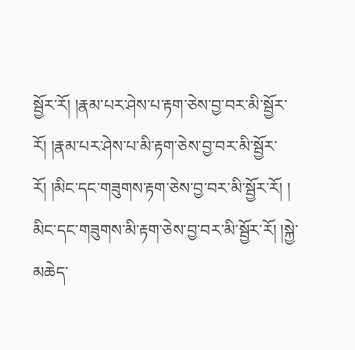སྦྱོར་རོ། །རྣམ་པར་ཤེས་པ་རྟག་ཅེས་བྱ་བར་མི་སྦྱོར་རོ། །རྣམ་པར་ཤེས་པ་མི་རྟག་ཅེས་བྱ་བར་མི་སྦྱོར་རོ། །མིང་དང་གཟུགས་རྟག་ཅེས་བྱ་བར་མི་སྦྱོར་རོ། ། མིང་དང་གཟུགས་མི་རྟག་ཅེས་བྱ་བར་མི་སྦྱོར་རོ། །སྐྱེ་མཆེད་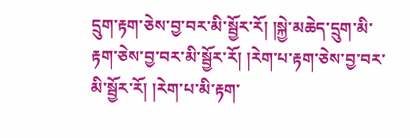དྲུག་རྟག་ཅེས་བྱ་བར་མི་སྦྱོར་རོ། །སྐྱེ་མཆེད་དྲུག་མི་རྟག་ཅེས་བྱ་བར་མི་སྦྱོར་རོ། །རེག་པ་རྟག་ཅེས་བྱ་བར་མི་སྦྱོར་རོ། །རེག་པ་མི་རྟག་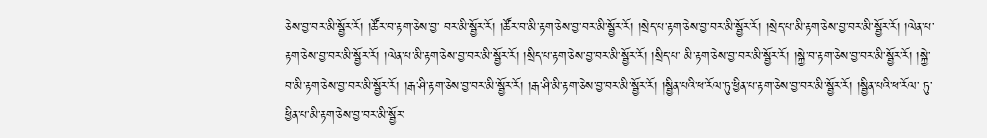ཅེས་བྱ་བར་མི་སྦྱོར་རོ། །ཚོར་བ་རྟག་ཅེས་བྱ་ བར་མི་སྦྱོར་རོ། །ཚོར་བ་མི་རྟག་ཅེས་བྱ་བར་མི་སྦྱོར་རོ། །སྲེད་པ་རྟག་ཅེས་བྱ་བར་མི་སྦྱོར་རོ། །སྲེད་པ་མི་རྟག་ཅེས་བྱ་བར་མི་སྦྱོར་རོ། །ལེན་པ་རྟག་ཅེས་བྱ་བར་མི་སྦྱོར་རོ། །ལེན་པ་མི་རྟག་ཅེས་བྱ་བར་མི་སྦྱོར་རོ། །སྲིད་པ་རྟག་ཅེས་བྱ་བར་མི་སྦྱོར་རོ། །སྲིད་པ་ མི་རྟག་ཅེས་བྱ་བར་མི་སྦྱོར་རོ། །སྐྱེ་བ་རྟག་ཅེས་བྱ་བར་མི་སྦྱོར་རོ། །སྐྱེ་བ་མི་རྟག་ཅེས་བྱ་བར་མི་སྦྱོར་རོ། །རྒ་ཤི་རྟག་ཅེས་བྱ་བར་མི་སྦྱོར་རོ། །རྒ་ཤི་མི་རྟག་ཅེས་བྱ་བར་མི་སྦྱོར་རོ། །སྦྱིན་པའི་ཕ་རོལ་ཏུ་ཕྱིན་པ་རྟག་ཅེས་བྱ་བར་མི་སྦྱོར་རོ། །སྦྱིན་པའི་ཕ་རོལ་ ཏུ་ཕྱིན་པ་མི་རྟག་ཅེས་བྱ་བར་མི་སྦྱོར་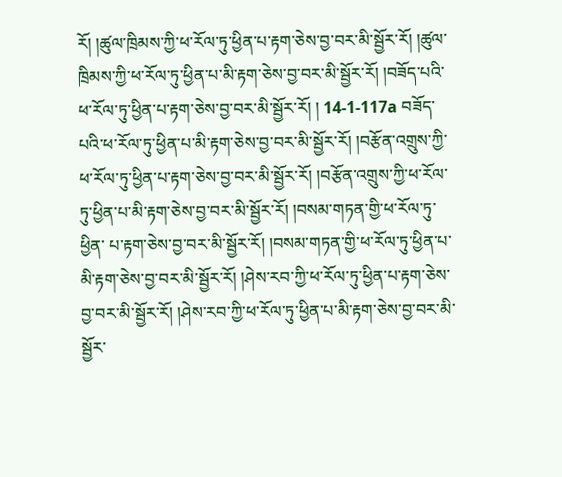རོ། །ཚུལ་ཁྲིམས་ཀྱི་ཕ་རོལ་ཏུ་ཕྱིན་པ་རྟག་ཅེས་བྱ་བར་མི་སྦྱོར་རོ། །ཚུལ་ཁྲིམས་ཀྱི་ཕ་རོལ་ཏུ་ཕྱིན་པ་མི་རྟག་ཅེས་བྱ་བར་མི་སྦྱོར་རོ། །བཟོད་པའི་ཕ་རོལ་ཏུ་ཕྱིན་པ་རྟག་ཅེས་བྱ་བར་མི་སྦྱོར་རོ། ། 14-1-117a བཟོད་པའི་ཕ་རོལ་ཏུ་ཕྱིན་པ་མི་རྟག་ཅེས་བྱ་བར་མི་སྦྱོར་རོ། །བརྩོན་འགྲུས་ཀྱི་ཕ་རོལ་ཏུ་ཕྱིན་པ་རྟག་ཅེས་བྱ་བར་མི་སྦྱོར་རོ། །བརྩོན་འགྲུས་ཀྱི་ཕ་རོལ་ཏུ་ཕྱིན་པ་མི་རྟག་ཅེས་བྱ་བར་མི་སྦྱོར་རོ། །བསམ་གཏན་གྱི་ཕ་རོལ་ཏུ་ཕྱིན་ པ་རྟག་ཅེས་བྱ་བར་མི་སྦྱོར་རོ། །བསམ་གཏན་གྱི་ཕ་རོལ་ཏུ་ཕྱིན་པ་མི་རྟག་ཅེས་བྱ་བར་མི་སྦྱོར་རོ། །ཤེས་རབ་ཀྱི་ཕ་རོལ་ཏུ་ཕྱིན་པ་རྟག་ཅེས་བྱ་བར་མི་སྦྱོར་རོ། །ཤེས་རབ་ཀྱི་ཕ་རོལ་ཏུ་ཕྱིན་པ་མི་རྟག་ཅེས་བྱ་བར་མི་སྦྱོར་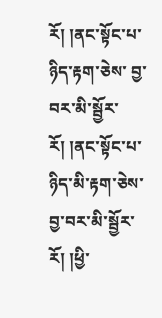རོ། །ནང་སྟོང་པ་ཉིད་རྟག་ཅེས་ བྱ་བར་མི་སྦྱོར་རོ། །ནང་སྟོང་པ་ཉིད་མི་རྟག་ཅེས་བྱ་བར་མི་སྦྱོར་རོ། །ཕྱི་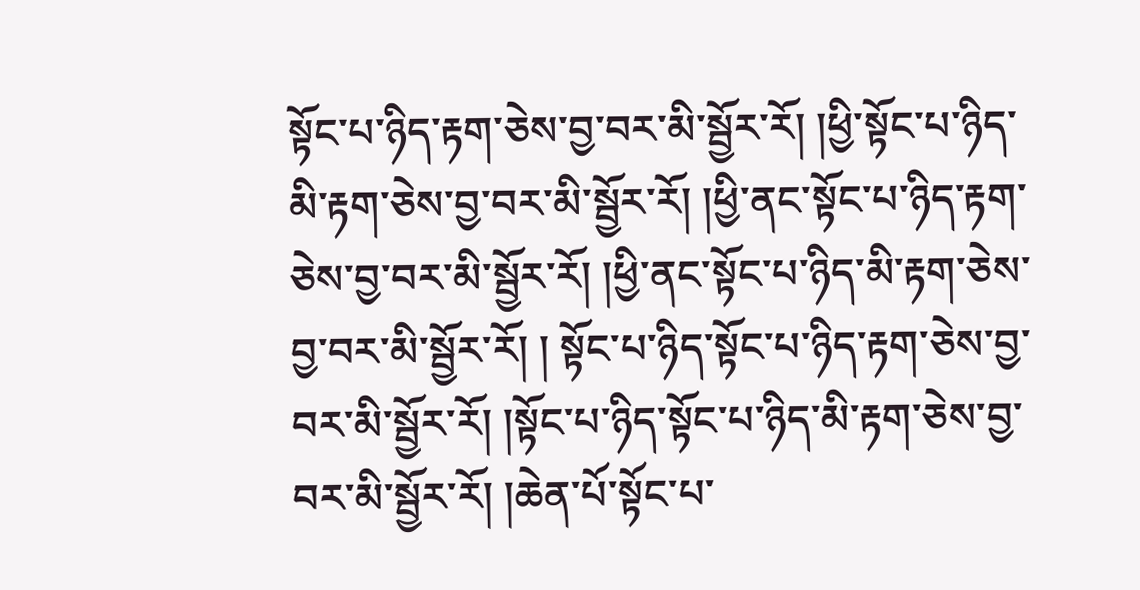སྟོང་པ་ཉིད་རྟག་ཅེས་བྱ་བར་མི་སྦྱོར་རོ། །ཕྱི་སྟོང་པ་ཉིད་མི་རྟག་ཅེས་བྱ་བར་མི་སྦྱོར་རོ། །ཕྱི་ནང་སྟོང་པ་ཉིད་རྟག་ཅེས་བྱ་བར་མི་སྦྱོར་རོ། །ཕྱི་ནང་སྟོང་པ་ཉིད་མི་རྟག་ཅེས་བྱ་བར་མི་སྦྱོར་རོ། ། སྟོང་པ་ཉིད་སྟོང་པ་ཉིད་རྟག་ཅེས་བྱ་བར་མི་སྦྱོར་རོ། །སྟོང་པ་ཉིད་སྟོང་པ་ཉིད་མི་རྟག་ཅེས་བྱ་བར་མི་སྦྱོར་རོ། །ཆེན་པོ་སྟོང་པ་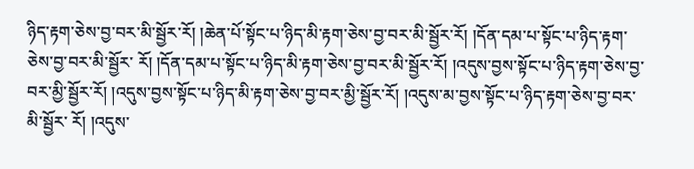ཉིད་རྟག་ཅེས་བྱ་བར་མི་སྦྱོར་རོ། །ཆེན་པོ་སྟོང་པ་ཉིད་མི་རྟག་ཅེས་བྱ་བར་མི་སྦྱོར་རོ། །དོན་དམ་པ་སྟོང་པ་ཉིད་རྟག་ཅེས་བྱ་བར་མི་སྦྱོར་ རོ། །དོན་དམ་པ་སྟོང་པ་ཉིད་མི་རྟག་ཅེས་བྱ་བར་མི་སྦྱོར་རོ། །འདུས་བྱས་སྟོང་པ་ཉིད་རྟག་ཅེས་བྱ་བར་མྱི་སྦྱོར་རོ། །འདུས་བྱས་སྟོང་པ་ཉིད་མི་རྟག་ཅེས་བྱ་བར་མྱི་སྦྱོར་རོ། །འདུས་མ་བྱས་སྟོང་པ་ཉིད་རྟག་ཅེས་བྱ་བར་མི་སྦྱོར་ རོ། །འདུས་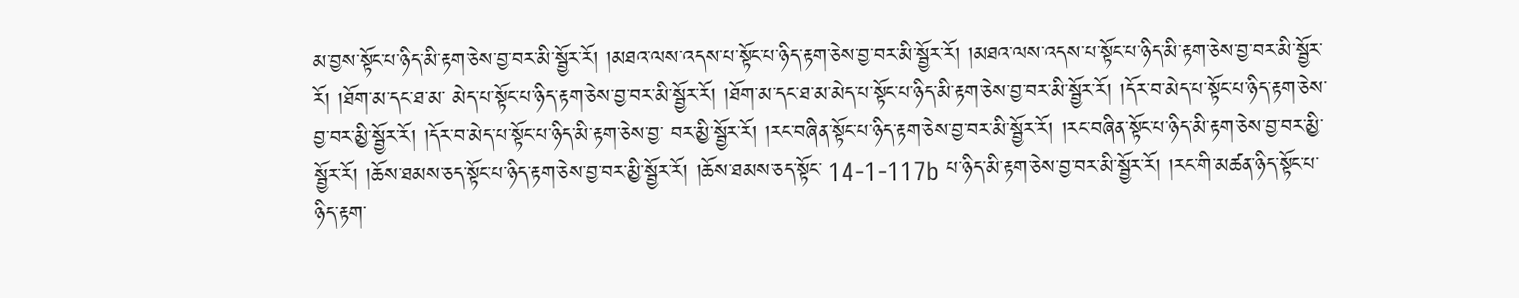མ་བྱས་སྟོང་པ་ཉིད་མི་རྟག་ཅེས་བྱ་བར་མི་སྦྱོར་རོ། །མཐའ་ལས་འདས་པ་སྟོང་པ་ཉིད་རྟག་ཅེས་བྱ་བར་མི་སྦྱོར་རོ། །མཐའ་ལས་འདས་པ་སྟོང་པ་ཉིད་མི་རྟག་ཅེས་བྱ་བར་མི་སྦྱོར་རོ། །ཐོག་མ་དང་ཐ་མ་ མེད་པ་སྟོང་པ་ཉིད་རྟག་ཅེས་བྱ་བར་མི་སྦྱོར་རོ། །ཐོག་མ་དང་ཐ་མ་མེད་པ་སྟོང་པ་ཉིད་མི་རྟག་ཅེས་བྱ་བར་མི་སྦྱོར་རོ། །དོར་བ་མེད་པ་སྟོང་པ་ཉིད་རྟག་ཅེས་བྱ་བར་མྱི་སྦྱོར་རོ། །དོར་བ་མེད་པ་སྟོང་པ་ཉིད་མི་རྟག་ཅེས་བྱ་ བར་མྱི་སྦྱོར་རོ། །རང་བཞིན་སྟོང་པ་ཉིད་རྟག་ཅེས་བྱ་བར་མི་སྦྱོར་རོ། །རང་བཞིན་སྟོང་པ་ཉིད་མི་རྟག་ཅེས་བྱ་བར་མྱི་སྦྱོར་རོ། །ཆོས་ཐམས་ཅད་སྟོང་པ་ཉིད་རྟག་ཅེས་བྱ་བར་མྱི་སྦྱོར་རོ། །ཆོས་ཐམས་ཅད་སྟོང་ 14-1-117b པ་ཉིད་མི་རྟག་ཅེས་བྱ་བར་མི་སྦྱོར་རོ། །རང་གི་མཚན་ཉིད་སྟོང་པ་ཉིད་རྟག་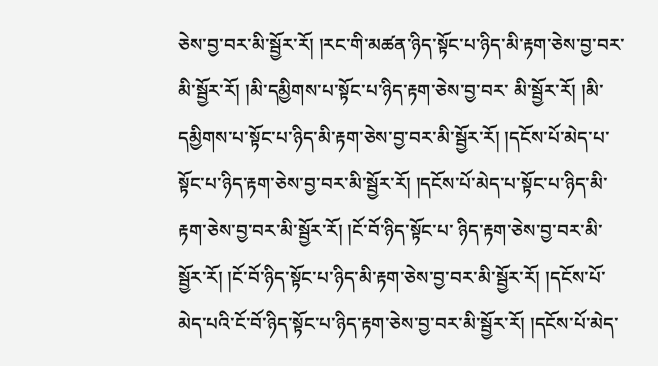ཅེས་བྱ་བར་མི་སྦྱོར་རོ། །རང་གི་མཚན་ཉིད་སྟོང་པ་ཉིད་མི་རྟག་ཅེས་བྱ་བར་མི་སྦྱོར་རོ། །མི་དམྱིགས་པ་སྟོང་པ་ཉིད་རྟག་ཅེས་བྱ་བར་ མི་སྦྱོར་རོ། །མི་དམྱིགས་པ་སྟོང་པ་ཉིད་མི་རྟག་ཅེས་བྱ་བར་མི་སྦྱོར་རོ། །དངོས་པོ་མེད་པ་སྟོང་པ་ཉིད་རྟག་ཅེས་བྱ་བར་མི་སྦྱོར་རོ། །དངོས་པོ་མེད་པ་སྟོང་པ་ཉིད་མི་རྟག་ཅེས་བྱ་བར་མི་སྦྱོར་རོ། །ངོ་བོ་ཉིད་སྟོང་པ་ ཉིད་རྟག་ཅེས་བྱ་བར་མི་སྦྱོར་རོ། །ངོ་བོ་ཉིད་སྟོང་པ་ཉིད་མི་རྟག་ཅེས་བྱ་བར་མི་སྦྱོར་རོ། །དངོས་པོ་མེད་པའི་ངོ་བོ་ཉིད་སྟོང་པ་ཉིད་རྟག་ཅེས་བྱ་བར་མི་སྦྱོར་རོ། །དངོས་པོ་མེད་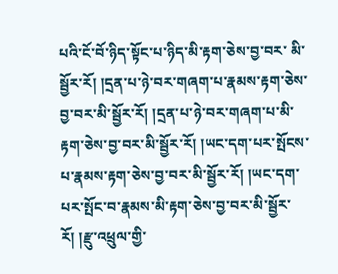པའི་ངོ་བོ་ཉིད་སྟོང་པ་ཉིད་མི་རྟག་ཅེས་བྱ་བར་ མི་སྦྱོར་རོ། །དྲན་པ་ཉེ་བར་གཞག་པ་རྣམས་རྟག་ཅེས་བྱ་བར་མི་སྦྱོར་རོ། །དྲན་པ་ཉེ་བར་གཞག་པ་མི་རྟག་ཅེས་བྱ་བར་མི་སྦྱོར་རོ། །ཡང་དག་པར་སྤོངས་པ་རྣམས་རྟག་ཅེས་བྱ་བར་མི་སྦྱོར་རོ། །ཡང་དག་ པར་སྤོང་བ་རྣམས་མི་རྟག་ཅེས་བྱ་བར་མི་སྦྱོར་རོ། །རྫུ་འཕྲུལ་གྱི་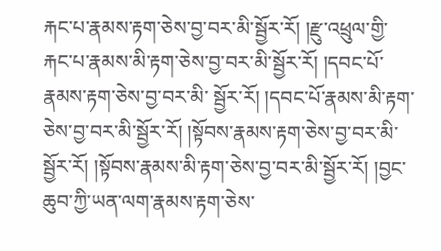རྐང་པ་རྣམས་རྟག་ཅེས་བྱ་བར་མི་སྦྱོར་རོ། །རྫུ་འཕྲུལ་གྱི་རྐང་པ་རྣམས་མི་རྟག་ཅེས་བྱ་བར་མི་སྦྱོར་རོ། །དབང་པོ་རྣམས་རྟག་ཅེས་བྱ་བར་མི་ སྦྱོར་རོ། །དབང་པོ་རྣམས་མི་རྟག་ཅེས་བྱ་བར་མི་སྦྱོར་རོ། །སྟོབས་རྣམས་རྟག་ཅེས་བྱ་བར་མི་སྦྱོར་རོ། །སྟོབས་རྣམས་མི་རྟག་ཅེས་བྱ་བར་མི་སྦྱོར་རོ། །བྱང་ཆུབ་ཀྱི་ཡན་ལག་རྣམས་རྟག་ཅེས་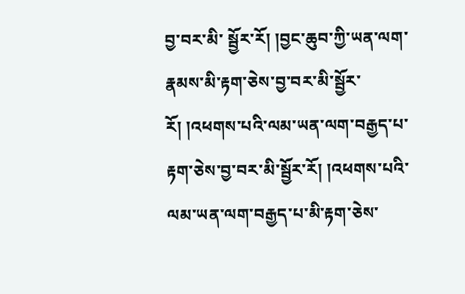བྱ་བར་མི་ སྦྱོར་རོ། །བྱང་ཆུབ་ཀྱི་ཡན་ལག་རྣམས་མི་རྟག་ཅེས་བྱ་བར་མི་སྦྱོར་རོ། །འཕགས་པའི་ལམ་ཡན་ལག་བརྒྱད་པ་རྟག་ཅེས་བྱ་བར་མི་སྦྱོར་རོ། །འཕགས་པའི་ལམ་ཡན་ལག་བརྒྱད་པ་མི་རྟག་ཅེས་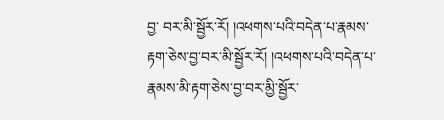བྱ་ བར་མི་སྦྱོར་རོ། །འཕགས་པའི་བདེན་པ་རྣམས་རྟག་ཅེས་བྱ་བར་མི་སྦྱོར་རོ། །འཕགས་པའི་བདེན་པ་རྣམས་མི་རྟག་ཅེས་བྱ་བར་མྱི་སྦྱོར་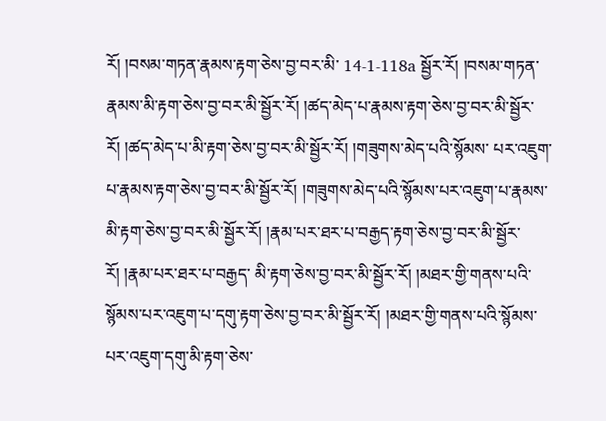རོ། །བསམ་གཏན་རྣམས་རྟག་ཅེས་བྱ་བར་མི་ 14-1-118a སྦྱོར་རོ། །བསམ་གཏན་རྣམས་མི་རྟག་ཅེས་བྱ་བར་མི་སྦྱོར་རོ། །ཚད་མེད་པ་རྣམས་རྟག་ཅེས་བྱ་བར་མི་སྦྱོར་རོ། །ཚད་མེད་པ་མི་རྟག་ཅེས་བྱ་བར་མི་སྦྱོར་རོ། །གཟུགས་མེད་པའི་སྙོམས་ པར་འཇུག་པ་རྣམས་རྟག་ཅེས་བྱ་བར་མི་སྦྱོར་རོ། །གཟུགས་མེད་པའི་སྙོམས་པར་འཇུག་པ་རྣམས་མི་རྟག་ཅེས་བྱ་བར་མི་སྦྱོར་རོ། །རྣམ་པར་ཐར་པ་བརྒྱད་རྟག་ཅེས་བྱ་བར་མི་སྦྱོར་རོ། །རྣམ་པར་ཐར་པ་བརྒྱད་ མི་རྟག་ཅེས་བྱ་བར་མི་སྦྱོར་རོ། །མཐར་གྱི་གནས་པའི་སྙོམས་པར་འཇུག་པ་དགུ་རྟག་ཅེས་བྱ་བར་མི་སྦྱོར་རོ། །མཐར་གྱི་གནས་པའི་སྙོམས་པར་འཇུག་དགུ་མི་རྟག་ཅེས་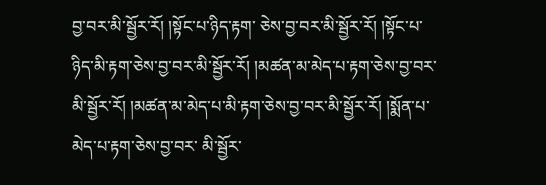བྱ་བར་མི་སྦྱོར་རོ། །སྟོང་པ་ཉིད་རྟག་ ཅེས་བྱ་བར་མི་སྦྱོར་རོ། །སྟོང་པ་ཉིད་མི་རྟག་ཅེས་བྱ་བར་མི་སྦྱོར་རོ། །མཚན་མ་མེད་པ་རྟག་ཅེས་བྱ་བར་མི་སྦྱོར་རོ། །མཚན་མ་མེད་པ་མི་རྟག་ཅེས་བྱ་བར་མི་སྦྱོར་རོ། །སྨོན་པ་མེད་པ་རྟག་ཅེས་བྱ་བར་ མི་སྦྱོར་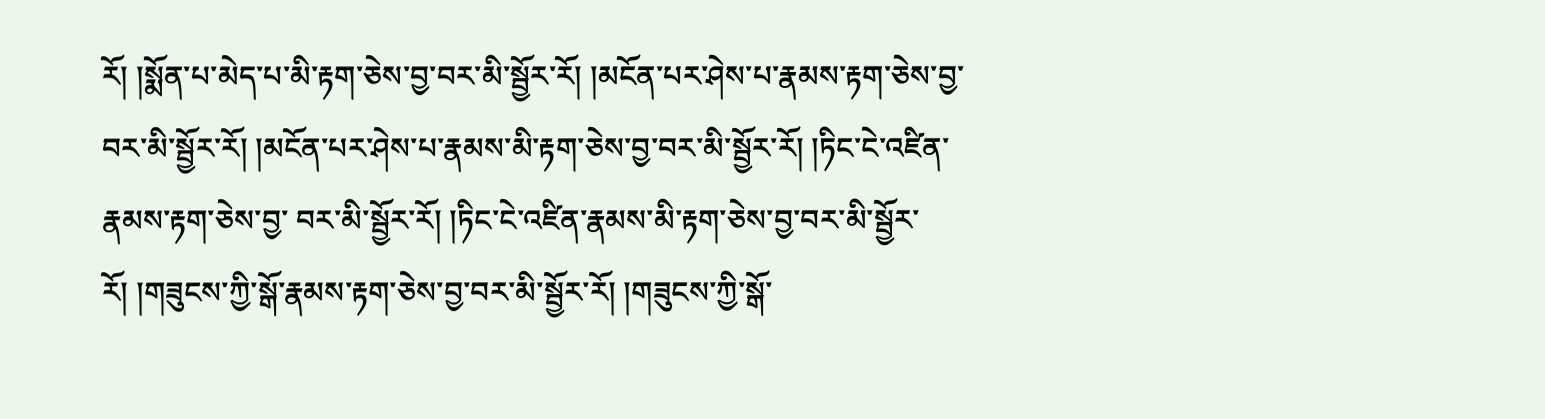རོ། །སྨོན་པ་མེད་པ་མི་རྟག་ཅེས་བྱ་བར་མི་སྦྱོར་རོ། །མངོན་པར་ཤེས་པ་རྣམས་རྟག་ཅེས་བྱ་བར་མི་སྦྱོར་རོ། །མངོན་པར་ཤེས་པ་རྣམས་མི་རྟག་ཅེས་བྱ་བར་མི་སྦྱོར་རོ། །ཏིང་ངེ་འཛིན་རྣམས་རྟག་ཅེས་བྱ་ བར་མི་སྦྱོར་རོ། །ཏིང་ངེ་འཛིན་རྣམས་མི་རྟག་ཅེས་བྱ་བར་མི་སྦྱོར་རོ། །གཟུངས་ཀྱི་སྒོ་རྣམས་རྟག་ཅེས་བྱ་བར་མི་སྦྱོར་རོ། །གཟུངས་ཀྱི་སྒོ་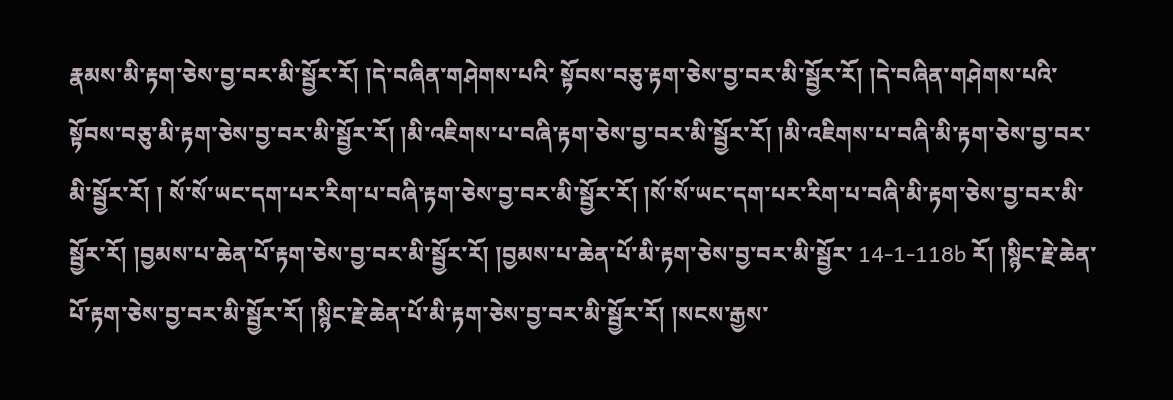རྣམས་མི་རྟག་ཅེས་བྱ་བར་མི་སྦྱོར་རོ། །དེ་བཞིན་གཤེགས་པའི་ སྟོབས་བཅུ་རྟག་ཅེས་བྱ་བར་མི་སྦྱོར་རོ། །དེ་བཞིན་གཤེགས་པའི་སྟོབས་བཅུ་མི་རྟག་ཅེས་བྱ་བར་མི་སྦྱོར་རོ། །མི་འཇིགས་པ་བཞི་རྟག་ཅེས་བྱ་བར་མི་སྦྱོར་རོ། །མི་འཇིགས་པ་བཞི་མི་རྟག་ཅེས་བྱ་བར་མི་སྦྱོར་རོ། ། སོ་སོ་ཡང་དག་པར་རིག་པ་བཞི་རྟག་ཅེས་བྱ་བར་མི་སྦྱོར་རོ། །སོ་སོ་ཡང་དག་པར་རིག་པ་བཞི་མི་རྟག་ཅེས་བྱ་བར་མི་སྦྱོར་རོ། །བྱམས་པ་ཆེན་པོ་རྟག་ཅེས་བྱ་བར་མི་སྦྱོར་རོ། །བྱམས་པ་ཆེན་པོ་མི་རྟག་ཅེས་བྱ་བར་མི་སྦྱོར་ 14-1-118b རོ། །སྙིང་རྗེ་ཆེན་པོ་རྟག་ཅེས་བྱ་བར་མི་སྦྱོར་རོ། །སྙིང་རྗེ་ཆེན་པོ་མི་རྟག་ཅེས་བྱ་བར་མི་སྦྱོར་རོ། །སངས་རྒྱས་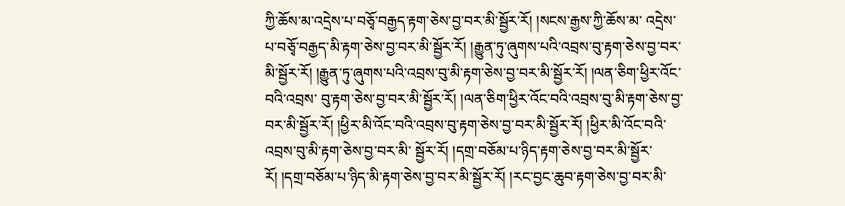ཀྱི་ཆོས་མ་འདྲེས་པ་བཅྭོ་བརྒྱད་རྟག་ཅེས་བྱ་བར་མི་སྦྱོར་རོ། །སངས་རྒྱས་ཀྱི་ཆོས་མ་ འདྲེས་པ་བཅྭོ་བརྒྱད་མི་རྟག་ཅེས་བྱ་བར་མི་སྦྱོར་རོ། །རྒྱུན་ཏུ་ཞུགས་པའི་འབྲས་བུ་རྟག་ཅེས་བྱ་བར་མི་སྦྱོར་རོ། །རྒྱུན་ཏུ་ཞུགས་པའི་འབྲས་བུ་མི་རྟག་ཅེས་བྱ་བར་མི་སྦྱོར་རོ། །ལན་ཅིག་ཕྱིར་འོང་བའི་འབྲས་ བུ་རྟག་ཅེས་བྱ་བར་མི་སྦྱོར་རོ། །ལན་ཅིག་ཕྱིར་འོང་བའི་འབྲས་བུ་མི་རྟག་ཅེས་བྱ་བར་མི་སྦྱོར་རོ། །ཕྱིར་མི་འོང་བའི་འབྲས་བུ་རྟག་ཅེས་བྱ་བར་མི་སྦྱོར་རོ། །ཕྱིར་མི་འོང་བའི་འབྲས་བུ་མི་རྟག་ཅེས་བྱ་བར་མི་ སྦྱོར་རོ། །དགྲ་བཅོམ་པ་ཉིད་རྟག་ཅེས་བྱ་བར་མི་སྦྱོར་རོ། །དགྲ་བཅོམ་པ་ཉིད་མི་རྟག་ཅེས་བྱ་བར་མི་སྦྱོར་རོ། །རང་བྱང་ཆུབ་རྟག་ཅེས་བྱ་བར་མི་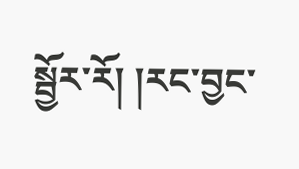སྦྱོར་རོ། །རང་བྱང་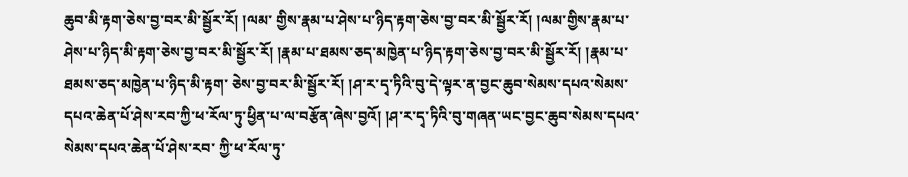ཆུབ་མི་རྟག་ཅེས་བྱ་བར་མི་སྦྱོར་རོ། །ལམ་ གྱིས་རྣམ་པ་ཤེས་པ་ཉིད་རྟག་ཅེས་བྱ་བར་མི་སྦྱོར་རོ། །ལམ་གྱིས་རྣམ་པ་ཤེས་པ་ཉིད་མི་རྟག་ཅེས་བྱ་བར་མི་སྦྱོར་རོ། །རྣམ་པ་ཐམས་ཅད་མཁྱེན་པ་ཉིད་རྟག་ཅེས་བྱ་བར་མི་སྦྱོར་རོ། །རྣམ་པ་ཐམས་ཅད་མཁྱེན་པ་ཉིད་མི་རྟག་ ཅེས་བྱ་བར་མི་སྦྱོར་རོ། །ཤ་ར་དྭ་ཏིའི་བུ་དེ་ལྟར་ན་བྱང་ཆུབ་སེམས་དཔའ་སེམས་དཔའ་ཆེན་པོ་ཤེས་རབ་ཀྱི་ཕ་རོལ་ཏུ་ཕྱིན་པ་ལ་བརྩོན་ཞེས་བྱའོ། །ཤ་ར་དྭ་ཏིའི་བུ་གཞན་ཡང་བྱང་ཆུབ་སེམས་དཔའ་སེམས་དཔའ་ཆེན་པོ་ཤེས་རབ་ ཀྱི་ཕ་རོལ་ཏུ་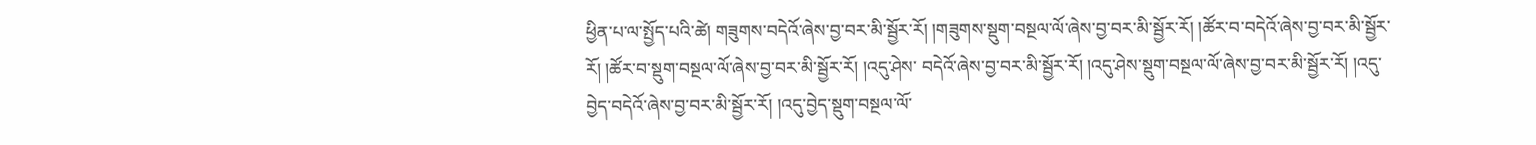ཕྱིན་པ་ལ་སྤྱོད་པའི་ཚེ། གཟུགས་བདེའོ་ཞེས་བྱ་བར་མི་སྦྱོར་རོ། །གཟུགས་སྡུག་བསྔལ་ལོ་ཞེས་བྱ་བར་མི་སྦྱོར་རོ། །ཚོར་བ་བདེའོ་ཞེས་བྱ་བར་མི་སྦྱོར་རོ། །ཚོར་བ་སྡུག་བསྔལ་ལོ་ཞེས་བྱ་བར་མི་སྦྱོར་རོ། །འདུ་ཤེས་ བདེའོ་ཞེས་བྱ་བར་མི་སྦྱོར་རོ། །འདུ་ཤེས་སྡུག་བསྔལ་ལོ་ཞེས་བྱ་བར་མི་སྦྱོར་རོ། །འདུ་བྱེད་བདེའོ་ཞེས་བྱ་བར་མི་སྦྱོར་རོ། །འདུ་བྱེད་སྡུག་བསྔལ་ལོ་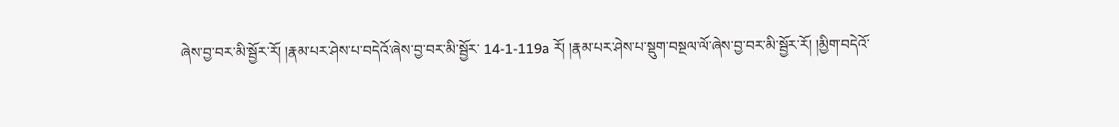ཞེས་བྱ་བར་མི་སྦྱོར་རོ། །རྣམ་པར་ཤེས་པ་བདེའོ་ཞེས་བྱ་བར་མི་སྦྱོར་ 14-1-119a རོ། །རྣམ་པར་ཤེས་པ་སྡུག་བསྔལ་ལོ་ཞེས་བྱ་བར་མི་སྦྱོར་རོ། །མྱིག་བདེའོ་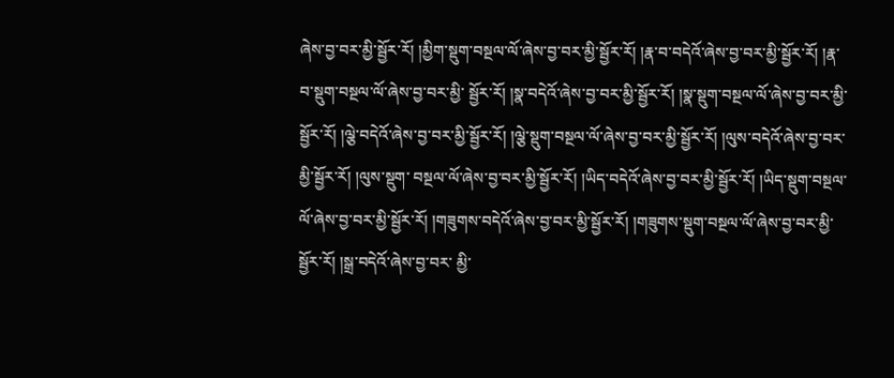ཞེས་བྱ་བར་མྱི་སྦྱོར་རོ། །མྱིག་སྡུག་བསྔལ་ལོ་ཞེས་བྱ་བར་མྱི་སྦྱོར་རོ། །རྣ་བ་བདེའོ་ཞེས་བྱ་བར་མྱི་སྦྱོར་རོ། །རྣ་བ་སྡུག་བསྔལ་ལོ་ཞེས་བྱ་བར་མྱི་ སྦྱོར་རོ། །སྣ་བདེའོ་ཞེས་བྱ་བར་མྱི་སྦྱོར་རོ། །སྣ་སྡུག་བསྔལ་ལོ་ཞེས་བྱ་བར་མྱི་སྦྱོར་རོ། །ལྕེ་བདེའོ་ཞེས་བྱ་བར་མྱི་སྦྱོར་རོ། །ལྕེ་སྡུག་བསྔལ་ལོ་ཞེས་བྱ་བར་མྱི་སྦྱོར་རོ། །ལུས་བདེའོ་ཞེས་བྱ་བར་མྱི་སྦྱོར་རོ། །ལུས་སྡུག་ བསྔལ་ལོ་ཞེས་བྱ་བར་མྱི་སྦྱོར་རོ། །ཡིད་བདེའོ་ཞེས་བྱ་བར་མྱི་སྦྱོར་རོ། །ཡིད་སྡུག་བསྔལ་ལོ་ཞེས་བྱ་བར་མྱི་སྦྱོར་རོ། །གཟུགས་བདེའོ་ཞེས་བྱ་བར་མྱི་སྦྱོར་རོ། །གཟུགས་སྡུག་བསྔལ་ལོ་ཞེས་བྱ་བར་མྱི་སྦྱོར་རོ། །སྒྲ་བདེའོ་ཞེས་བྱ་བར་ མྱི་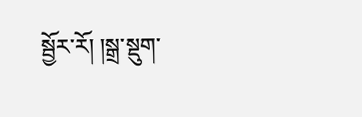སྦྱོར་རོ། །སྒྲ་སྡུག་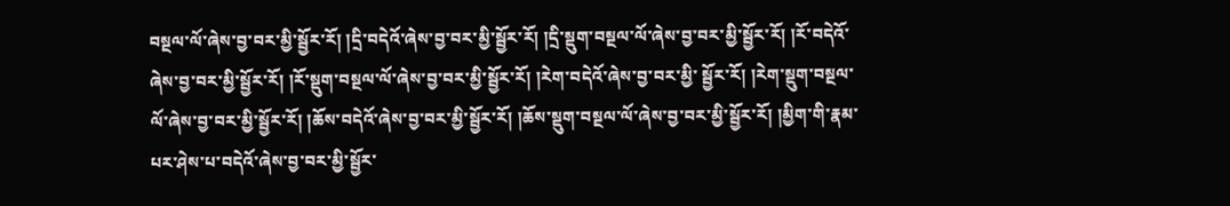བསྔལ་ལོ་ཞེས་བྱ་བར་མྱི་སྦྱོར་རོ། །དྲི་བདེའོ་ཞེས་བྱ་བར་མྱི་སྦྱོར་རོ། །དྲི་སྡུག་བསྔལ་ལོ་ཞེས་བྱ་བར་མྱི་སྦྱོར་རོ། །རོ་བདེའོ་ཞེས་བྱ་བར་མྱི་སྦྱོར་རོ། །རོ་སྡུག་བསྔལ་ལོ་ཞེས་བྱ་བར་མྱི་སྦྱོར་རོ། །རེག་བདེའོ་ཞེས་བྱ་བར་མྱི་ སྦྱོར་རོ། །རེག་སྡུག་བསྔལ་ལོ་ཞེས་བྱ་བར་མྱི་སྦྱོར་རོ། །ཆོས་བདེའོ་ཞེས་བྱ་བར་མྱི་སྦྱོར་རོ། །ཆོས་སྡུག་བསྔལ་ལོ་ཞེས་བྱ་བར་མྱི་སྦྱོར་རོ། །མྱིག་གི་རྣམ་པར་ཤེས་པ་བདེའོ་ཞེས་བྱ་བར་མྱི་སྦྱོར་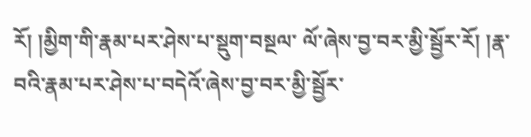རོ། །མྱིག་གི་རྣམ་པར་ཤེས་པ་སྡུག་བསྔལ་ ལོ་ཞེས་བྱ་བར་མྱི་སྦྱོར་རོ། །རྣ་བའི་རྣམ་པར་ཤེས་པ་བདེའོ་ཞེས་བྱ་བར་མྱི་སྦྱོར་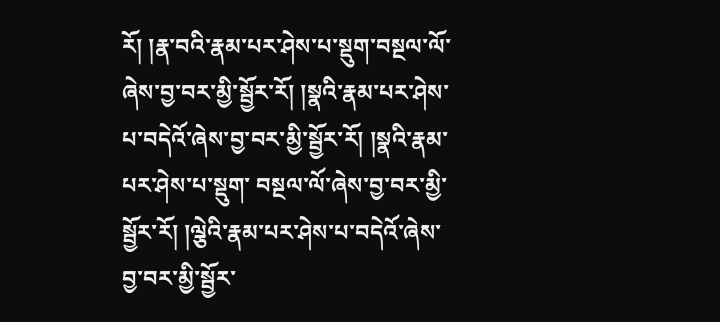རོ། །རྣ་བའི་རྣམ་པར་ཤེས་པ་སྡུག་བསྔལ་ལོ་ཞེས་བྱ་བར་མྱི་སྦྱོར་རོ། །སྣའི་རྣམ་པར་ཤེས་པ་བདེའོ་ཞེས་བྱ་བར་མྱི་སྦྱོར་རོ། །སྣའི་རྣམ་པར་ཤེས་པ་སྡུག་ བསྔལ་ལོ་ཞེས་བྱ་བར་མྱི་སྦྱོར་རོ། །ལྕེའི་རྣམ་པར་ཤེས་པ་བདེའོ་ཞེས་བྱ་བར་མྱི་སྦྱོར་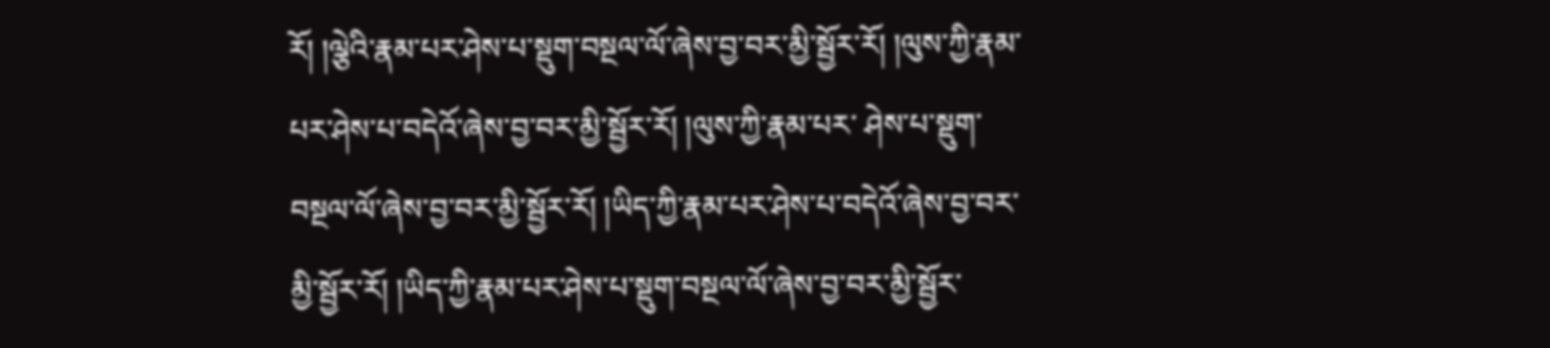རོ། །ལྕེའི་རྣམ་པར་ཤེས་པ་སྡུག་བསྔལ་ལོ་ཞེས་བྱ་བར་མྱི་སྦྱོར་རོ། །ལུས་ཀྱི་རྣམ་པར་ཤེས་པ་བདེའོ་ཞེས་བྱ་བར་མྱི་སྦྱོར་རོ། །ལུས་ཀྱི་རྣམ་པར་ ཤེས་པ་སྡུག་བསྔལ་ལོ་ཞེས་བྱ་བར་མྱི་སྦྱོར་རོ། །ཡིད་ཀྱི་རྣམ་པར་ཤེས་པ་བདེའོ་ཞེས་བྱ་བར་མྱི་སྦྱོར་རོ། །ཡིད་ཀྱི་རྣམ་པར་ཤེས་པ་སྡུག་བསྔལ་ལོ་ཞེས་བྱ་བར་མྱི་སྦྱོར་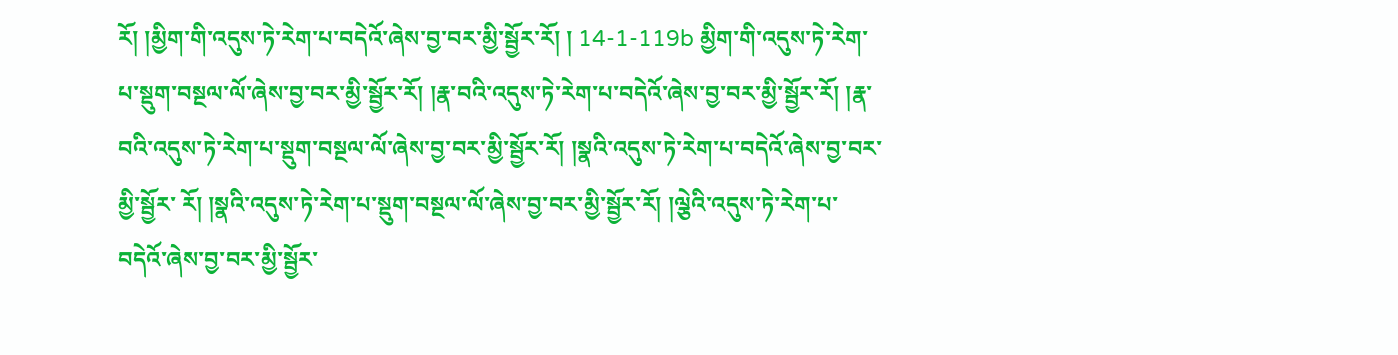རོ། །མྱིག་གི་འདུས་ཏེ་རེག་པ་བདེའོ་ཞེས་བྱ་བར་མྱི་སྦྱོར་རོ། ། 14-1-119b མྱིག་གི་འདུས་ཏེ་རེག་པ་སྡུག་བསྔལ་ལོ་ཞེས་བྱ་བར་མྱི་སྦྱོར་རོ། །རྣ་བའི་འདུས་ཏེ་རེག་པ་བདེའོ་ཞེས་བྱ་བར་མྱི་སྦྱོར་རོ། །རྣ་བའི་འདུས་ཏེ་རེག་པ་སྡུག་བསྔལ་ལོ་ཞེས་བྱ་བར་མྱི་སྦྱོར་རོ། །སྣའི་འདུས་ཏེ་རེག་པ་བདེའོ་ཞེས་བྱ་བར་མྱི་སྦྱོར་ རོ། །སྣའི་འདུས་ཏེ་རེག་པ་སྡུག་བསྔལ་ལོ་ཞེས་བྱ་བར་མྱི་སྦྱོར་རོ། །ལྕེའི་འདུས་ཏེ་རེག་པ་བདེའོ་ཞེས་བྱ་བར་མྱི་སྦྱོར་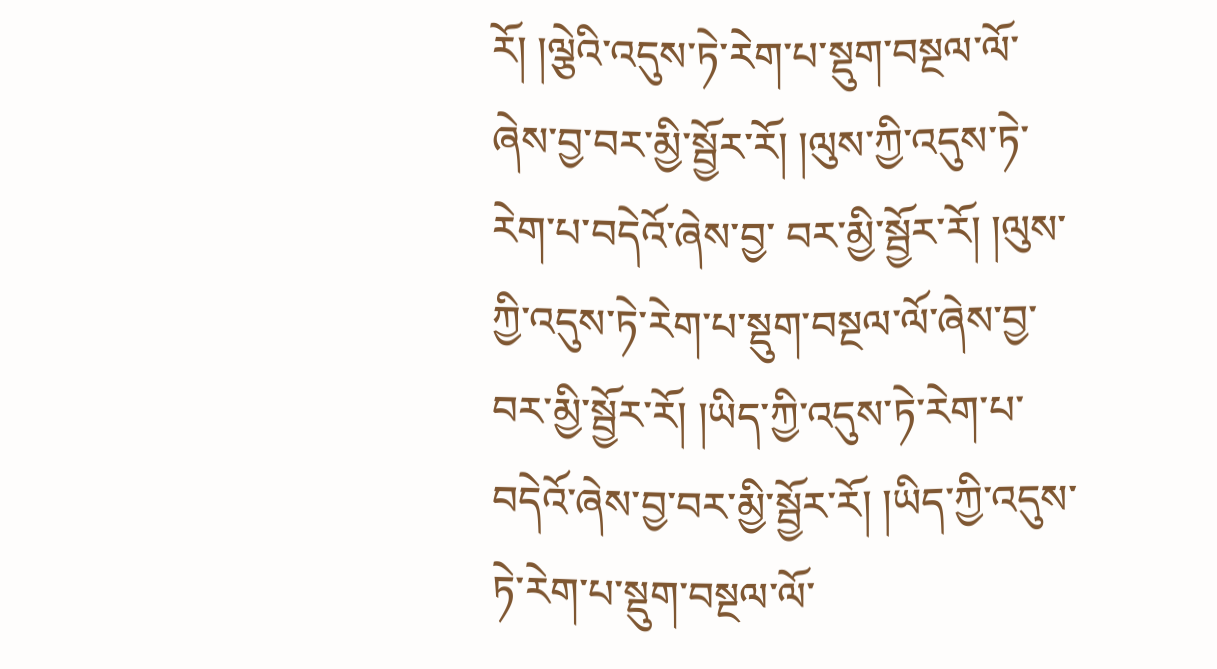རོ། །ལྕེའི་འདུས་ཏེ་རེག་པ་སྡུག་བསྔལ་ལོ་ཞེས་བྱ་བར་མྱི་སྦྱོར་རོ། །ལུས་ཀྱི་འདུས་ཏེ་རེག་པ་བདེའོ་ཞེས་བྱ་ བར་མྱི་སྦྱོར་རོ། །ལུས་ཀྱི་འདུས་ཏེ་རེག་པ་སྡུག་བསྔལ་ལོ་ཞེས་བྱ་བར་མྱི་སྦྱོར་རོ། །ཡིད་ཀྱི་འདུས་ཏེ་རེག་པ་བདེའོ་ཞེས་བྱ་བར་མྱི་སྦྱོར་རོ། །ཡིད་ཀྱི་འདུས་ཏེ་རེག་པ་སྡུག་བསྔལ་ལོ་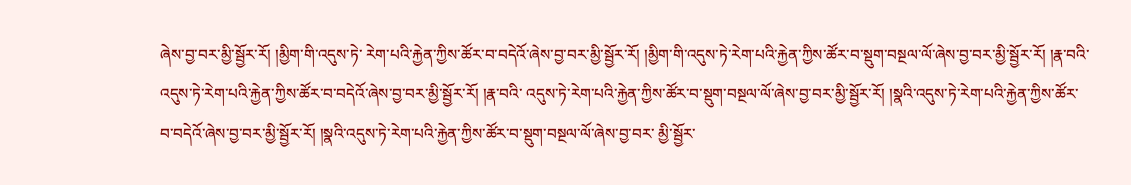ཞེས་བྱ་བར་མྱི་སྦྱོར་རོ། །མྱིག་གི་འདུས་ཏེ་ རེག་པའི་རྐྱེན་ཀྱིས་ཚོར་བ་བདེའོ་ཞེས་བྱ་བར་མྱི་སྦྱོར་རོ། །མྱིག་གི་འདུས་ཏེ་རེག་པའི་རྐྱེན་ཀྱིས་ཚོར་བ་སྡུག་བསྔལ་ལོ་ཞེས་བྱ་བར་མྱི་སྦྱོར་རོ། །རྣ་བའི་འདུས་ཏེ་རེག་པའི་རྐྱེན་ཀྱིས་ཚོར་བ་བདེའོ་ཞེས་བྱ་བར་མྱི་སྦྱོར་རོ། །རྣ་བའི་ འདུས་ཏེ་རེག་པའི་རྐྱེན་ཀྱིས་ཚོར་བ་སྡུག་བསྔལ་ལོ་ཞེས་བྱ་བར་མྱི་སྦྱོར་རོ། །སྣའི་འདུས་ཏེ་རེག་པའི་རྐྱེན་ཀྱིས་ཚོར་བ་བདེའོ་ཞེས་བྱ་བར་མྱི་སྦྱོར་རོ། །སྣའི་འདུས་ཏེ་རེག་པའི་རྐྱེན་ཀྱིས་ཚོར་བ་སྡུག་བསྔལ་ལོ་ཞེས་བྱ་བར་ མྱི་སྦྱོར་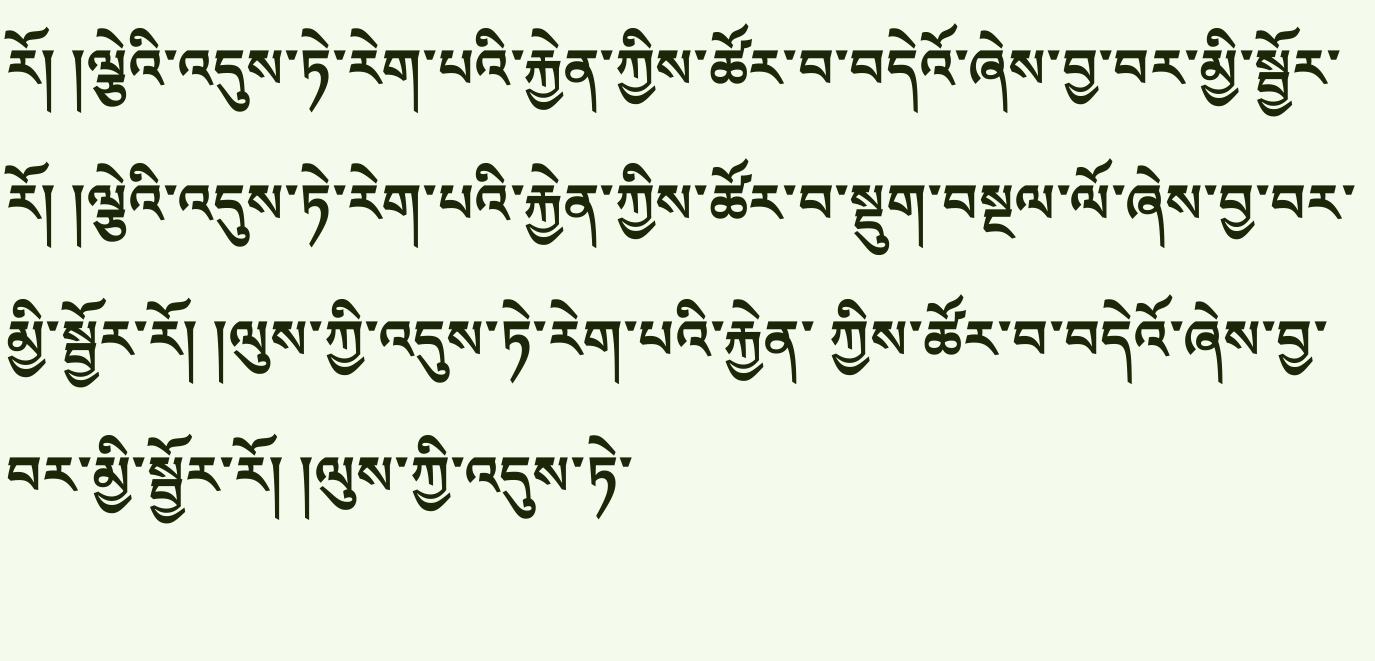རོ། །ལྕེའི་འདུས་ཏེ་རེག་པའི་རྐྱེན་ཀྱིས་ཚོར་བ་བདེའོ་ཞེས་བྱ་བར་མྱི་སྦྱོར་རོ། །ལྕེའི་འདུས་ཏེ་རེག་པའི་རྐྱེན་ཀྱིས་ཚོར་བ་སྡུག་བསྔལ་ལོ་ཞེས་བྱ་བར་མྱི་སྦྱོར་རོ། །ལུས་ཀྱི་འདུས་ཏེ་རེག་པའི་རྐྱེན་ ཀྱིས་ཚོར་བ་བདེའོ་ཞེས་བྱ་བར་མྱི་སྦྱོར་རོ། །ལུས་ཀྱི་འདུས་ཏེ་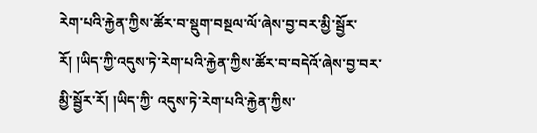རེག་པའི་རྐྱེན་ཀྱིས་ཚོར་བ་སྡུག་བསྔལ་ལོ་ཞེས་བྱ་བར་མྱི་སྦྱོར་རོ། །ཡིད་ཀྱི་འདུས་ཏེ་རེག་པའི་རྐྱེན་ཀྱིས་ཚོར་བ་བདེའོ་ཞེས་བྱ་བར་མྱི་སྦྱོར་རོ། །ཡིད་ཀྱི་ འདུས་ཏེ་རེག་པའི་རྐྱེན་ཀྱིས་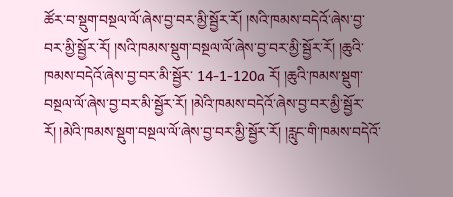ཚོར་བ་སྡུག་བསྔལ་ལོ་ཞེས་བྱ་བར་མྱི་སྦྱོར་རོ། །སའི་ཁམས་བདེའོ་ཞེས་བྱ་བར་མྱི་སྦྱོར་རོ། །སའི་ཁམས་སྡུག་བསྔལ་ལོ་ཞེས་བྱ་བར་མྱི་སྦྱོར་རོ། །ཆུའི་ཁམས་བདེའོ་ཞེས་བྱ་བར་མི་སྦྱོར་ 14-1-120a རོ། །ཆུའི་ཁམས་སྡུག་བསྔལ་ལོ་ཞེས་བྱ་བར་མི་སྦྱོར་རོ། །མེའི་ཁམས་བདེའོ་ཞེས་བྱ་བར་མྱི་སྦྱོར་རོ། །མེའི་ཁམས་སྡུག་བསྔལ་ལོ་ཞེས་བྱ་བར་མྱི་སྦྱོར་རོ། །རླུང་གི་ཁམས་བདེའོ་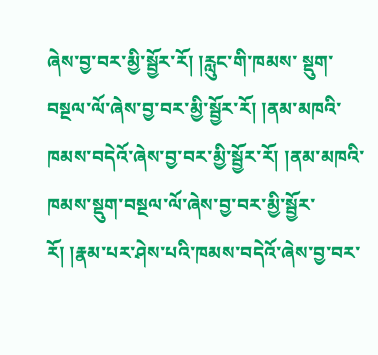ཞེས་བྱ་བར་མྱི་སྦྱོར་རོ། །རླུང་གི་ཁམས་ སྡུག་བསྔལ་ལོ་ཞེས་བྱ་བར་མྱི་སྦྱོར་རོ། །ནམ་མཁའི་ཁམས་བདེའོ་ཞེས་བྱ་བར་མྱི་སྦྱོར་རོ། །ནམ་མཁའི་ཁམས་སྡུག་བསྔལ་ལོ་ཞེས་བྱ་བར་མྱི་སྦྱོར་རོ། །རྣམ་པར་ཤེས་པའི་ཁམས་བདེའོ་ཞེས་བྱ་བར་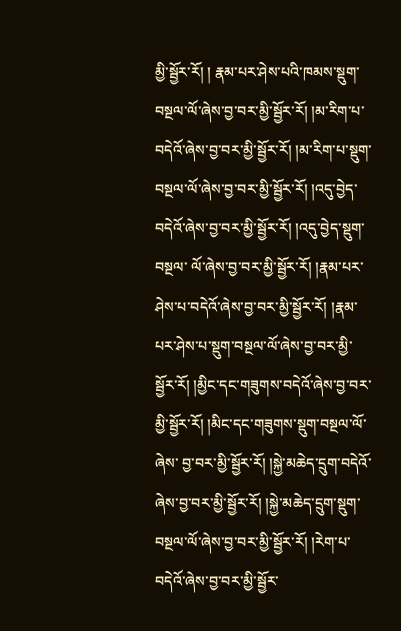མྱི་སྦྱོར་རོ། ། རྣམ་པར་ཤེས་པའི་ཁམས་སྡུག་བསྔལ་ལོ་ཞེས་བྱ་བར་མྱི་སྦྱོར་རོ། །མ་རིག་པ་བདེའོ་ཞེས་བྱ་བར་མྱི་སྦྱོར་རོ། །མ་རིག་པ་སྡུག་བསྔལ་ལོ་ཞེས་བྱ་བར་མྱི་སྦྱོར་རོ། །འདུ་བྱེད་བདེའོ་ཞེས་བྱ་བར་མྱི་སྦྱོར་རོ། །འདུ་བྱེད་སྡུག་བསྔལ་ ལོ་ཞེས་བྱ་བར་མྱི་སྦྱོར་རོ། །རྣམ་པར་ཤེས་པ་བདེའོ་ཞེས་བྱ་བར་མྱི་སྦྱོར་རོ། །རྣམ་པར་ཤེས་པ་སྡུག་བསྔལ་ལོ་ཞེས་བྱ་བར་མྱི་སྦྱོར་རོ། །མྱིང་དང་གཟུགས་བདེའོ་ཞེས་བྱ་བར་མྱི་སྦྱོར་རོ། །མིང་དང་གཟུགས་སྡུག་བསྔལ་ལོ་ཞེས་ བྱ་བར་མྱི་སྦྱོར་རོ། །སྐྱེ་མཆེད་དྲུག་བདེའོ་ཞེས་བྱ་བར་མྱི་སྦྱོར་རོ། །སྐྱེ་མཆེད་དྲུག་སྡུག་བསྔལ་ལོ་ཞེས་བྱ་བར་མྱི་སྦྱོར་རོ། །རེག་པ་བདེའོ་ཞེས་བྱ་བར་མྱི་སྦྱོར་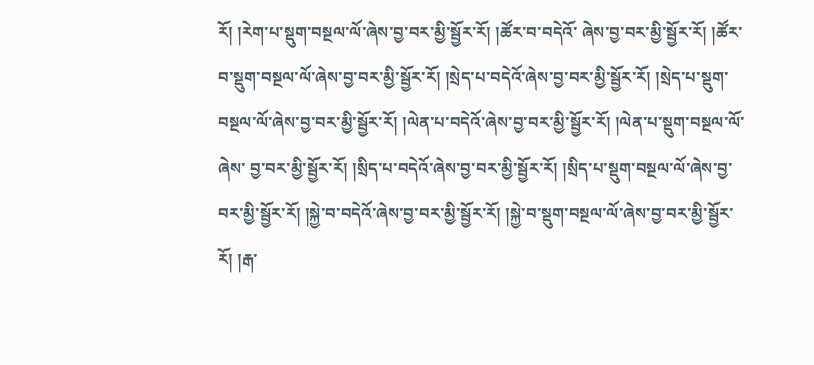རོ། །རེག་པ་སྡུག་བསྔལ་ལོ་ཞེས་བྱ་བར་མྱི་སྦྱོར་རོ། །ཚོར་བ་བདེའོ་ ཞེས་བྱ་བར་མྱི་སྦྱོར་རོ། །ཚོར་བ་སྡུག་བསྔལ་ལོ་ཞེས་བྱ་བར་མྱི་སྦྱོར་རོ། །སྲེད་པ་བདེའོ་ཞེས་བྱ་བར་མྱི་སྦྱོར་རོ། །སྲེད་པ་སྡུག་བསྔལ་ལོ་ཞེས་བྱ་བར་མྱི་སྦྱོར་རོ། །ལེན་པ་བདེའོ་ཞེས་བྱ་བར་མྱི་སྦྱོར་རོ། །ལེན་པ་སྡུག་བསྔལ་ལོ་ཞེས་ བྱ་བར་མྱི་སྦྱོར་རོ། །སྲིད་པ་བདེའོ་ཞེས་བྱ་བར་མྱི་སྦྱོར་རོ། །སྲིད་པ་སྡུག་བསྔལ་ལོ་ཞེས་བྱ་བར་མྱི་སྦྱོར་རོ། །སྐྱེ་བ་བདེའོ་ཞེས་བྱ་བར་མྱི་སྦྱོར་རོ། །སྐྱེ་བ་སྡུག་བསྔལ་ལོ་ཞེས་བྱ་བར་མྱི་སྦྱོར་རོ། །རྒ་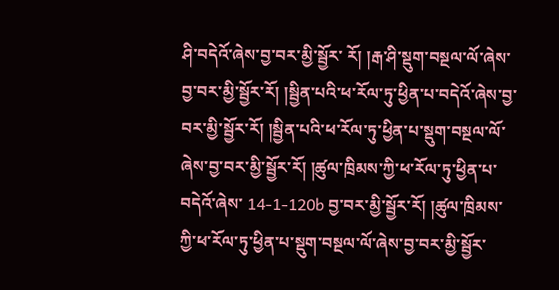ཤི་བདེའོ་ཞེས་བྱ་བར་མྱི་སྦྱོར་ རོ། །རྒ་ཤི་སྡུག་བསྔལ་ལོ་ཞེས་བྱ་བར་མྱི་སྦྱོར་རོ། །སྦྱིན་པའི་ཕ་རོལ་ཏུ་ཕྱིན་པ་བདེའོ་ཞེས་བྱ་བར་མྱི་སྦྱོར་རོ། །སྦྱིན་པའི་ཕ་རོལ་ཏུ་ཕྱིན་པ་སྡུག་བསྔལ་ལོ་ཞེས་བྱ་བར་མྱི་སྦྱོར་རོ། །ཚུལ་ཁྲིམས་ཀྱི་ཕ་རོལ་ཏུ་ཕྱིན་པ་བདེའོ་ཞེས་ 14-1-120b བྱ་བར་མྱི་སྦྱོར་རོ། །ཚུལ་ཁྲིམས་ཀྱི་ཕ་རོལ་ཏུ་ཕྱིན་པ་སྡུག་བསྔལ་ལོ་ཞེས་བྱ་བར་མྱི་སྦྱོར་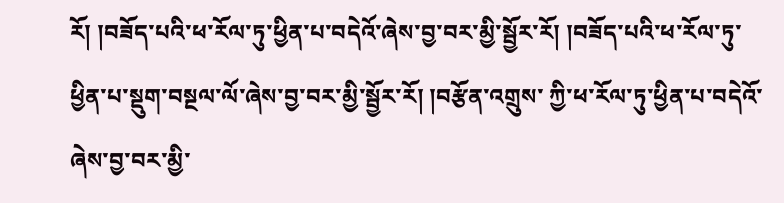རོ། །བཟོད་པའི་ཕ་རོལ་ཏུ་ཕྱིན་པ་བདེའོ་ཞེས་བྱ་བར་མྱི་སྦྱོར་རོ། །བཟོད་པའི་ཕ་རོལ་ཏུ་ཕྱིན་པ་སྡུག་བསྔལ་ལོ་ཞེས་བྱ་བར་མྱི་སྦྱོར་རོ། །བརྩོན་འགྲུས་ ཀྱི་ཕ་རོལ་ཏུ་ཕྱིན་པ་བདེའོ་ཞེས་བྱ་བར་མྱི་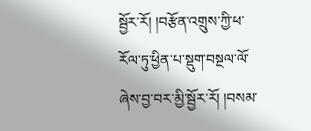སྦྱོར་རོ། །བརྩོན་འགྲུས་ཀྱི་ཕ་རོལ་ཏུ་ཕྱིན་པ་སྡུག་བསྔལ་ལོ་ཞེས་བྱ་བར་མྱི་སྦྱོར་རོ། །བསམ་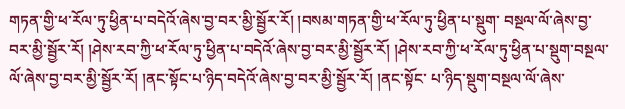གཏན་གྱི་ཕ་རོལ་ཏུ་ཕྱིན་པ་བདེའོ་ཞེས་བྱ་བར་མྱི་སྦྱོར་རོ། །བསམ་གཏན་གྱི་ཕ་རོལ་ཏུ་ཕྱིན་པ་སྡུག་ བསྔལ་ལོ་ཞེས་བྱ་བར་མྱི་སྦྱོར་རོ། །ཤེས་རབ་ཀྱི་ཕ་རོལ་ཏུ་ཕྱིན་པ་བདེའོ་ཞེས་བྱ་བར་མྱི་སྦྱོར་རོ། །ཤེས་རབ་ཀྱི་ཕ་རོལ་ཏུ་ཕྱིན་པ་སྡུག་བསྔལ་ལོ་ཞེས་བྱ་བར་མྱི་སྦྱོར་རོ། །ནང་སྟོང་པ་ཉིད་བདེའོ་ཞེས་བྱ་བར་མྱི་སྦྱོར་རོ། །ནང་སྟོང་ པ་ཉིད་སྡུག་བསྔལ་ལོ་ཞེས་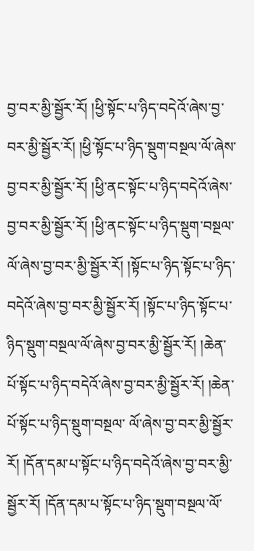བྱ་བར་མྱི་སྦྱོར་རོ། །ཕྱི་སྟོང་པ་ཉིད་བདེའོ་ཞེས་བྱ་བར་མྱི་སྦྱོར་རོ། །ཕྱི་སྟོང་པ་ཉིད་སྡུག་བསྔལ་ལོ་ཞེས་བྱ་བར་མྱི་སྦྱོར་རོ། །ཕྱི་ནང་སྟོང་པ་ཉིད་བདེའོ་ཞེས་བྱ་བར་མྱི་སྦྱོར་རོ། །ཕྱི་ནང་སྟོང་པ་ཉིད་སྡུག་བསྔལ་ ལོ་ཞེས་བྱ་བར་མྱི་སྦྱོར་རོ། །སྟོང་པ་ཉིད་སྟོང་པ་ཉིད་བདེའོ་ཞེས་བྱ་བར་མྱི་སྦྱོར་རོ། །སྟོང་པ་ཉིད་སྟོང་པ་ཉིད་སྡུག་བསྔལ་ལོ་ཞེས་བྱ་བར་མྱི་སྦྱོར་རོ། །ཆེན་པོ་སྟོང་པ་ཉིད་བདེའོ་ཞེས་བྱ་བར་མྱི་སྦྱོར་རོ། །ཆེན་པོ་སྟོང་པ་ཉིད་སྡུག་བསྔལ་ ལོ་ཞེས་བྱ་བར་མྱི་སྦྱོར་རོ། །དོན་དམ་པ་སྟོང་པ་ཉིད་བདེའོ་ཞེས་བྱ་བར་མྱི་སྦྱོར་རོ། །དོན་དམ་པ་སྟོང་པ་ཉིད་སྡུག་བསྔལ་ལོ་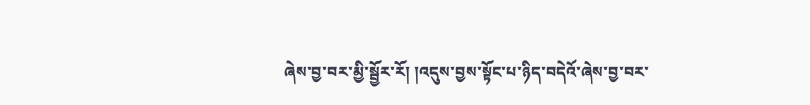ཞེས་བྱ་བར་མྱི་སྦྱོར་རོ། །འདུས་བྱས་སྟོང་པ་ཉིད་བདེའོ་ཞེས་བྱ་བར་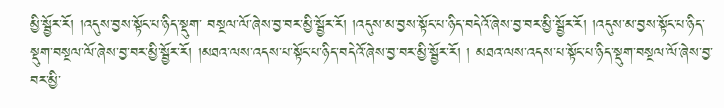མྱི་སྦྱོར་རོ། །འདུས་བྱས་སྟོང་པ་ཉིད་སྡུག་ བསྔལ་ལོ་ཞེས་བྱ་བར་མྱི་སྦྱོར་རོ། །འདུས་མ་བྱས་སྟོང་པ་ཉིད་བདེའོ་ཞེས་བྱ་བར་མྱི་སྦྱོར་རོ། །འདུས་མ་བྱས་སྟོང་པ་ཉིད་སྡུག་བསྔལ་ལོ་ཞེས་བྱ་བར་མྱི་སྦྱོར་རོ། །མཐའ་ལས་འདས་པ་སྟོང་པ་ཉིད་བདེའོ་ཞེས་བྱ་བར་མྱི་སྦྱོར་རོ། ། མཐའ་ལས་འདས་པ་སྟོང་པ་ཉིད་སྡུག་བསྔལ་ལོ་ཞེས་བྱ་བར་མྱི་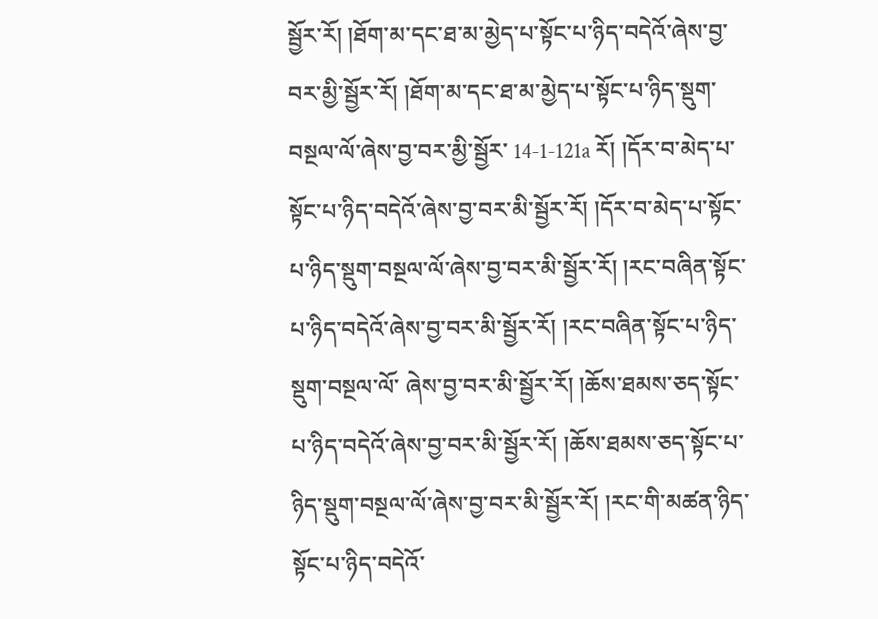སྦྱོར་རོ། །ཐོག་མ་དང་ཐ་མ་མྱེད་པ་སྟོང་པ་ཉིད་བདེའོ་ཞེས་བྱ་བར་མྱི་སྦྱོར་རོ། །ཐོག་མ་དང་ཐ་མ་མྱེད་པ་སྟོང་པ་ཉིད་སྡུག་བསྔལ་ལོ་ཞེས་བྱ་བར་མྱི་སྦྱོར་ 14-1-121a རོ། །དོར་བ་མེད་པ་སྟོང་པ་ཉིད་བདེའོ་ཞེས་བྱ་བར་མི་སྦྱོར་རོ། །དོར་བ་མེད་པ་སྟོང་པ་ཉིད་སྡུག་བསྔལ་ལོ་ཞེས་བྱ་བར་མི་སྦྱོར་རོ། །རང་བཞིན་སྟོང་པ་ཉིད་བདེའོ་ཞེས་བྱ་བར་མི་སྦྱོར་རོ། །རང་བཞིན་སྟོང་པ་ཉིད་སྡུག་བསྔལ་ལོ་ ཞེས་བྱ་བར་མི་སྦྱོར་རོ། །ཆོས་ཐམས་ཅད་སྟོང་པ་ཉིད་བདེའོ་ཞེས་བྱ་བར་མི་སྦྱོར་རོ། །ཆོས་ཐམས་ཅད་སྟོང་པ་ཉིད་སྡུག་བསྔལ་ལོ་ཞེས་བྱ་བར་མི་སྦྱོར་རོ། །རང་གི་མཚན་ཉིད་སྟོང་པ་ཉིད་བདེའོ་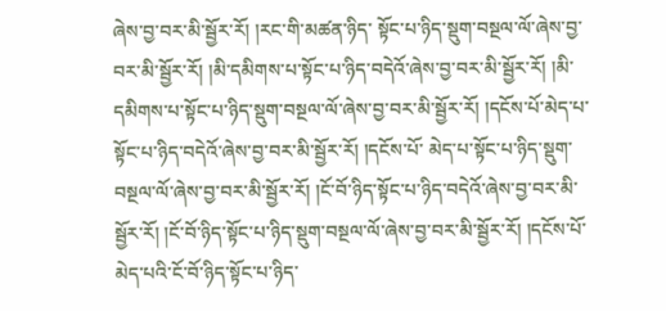ཞེས་བྱ་བར་མི་སྦྱོར་རོ། །རང་གི་མཚན་ཉིད་ སྟོང་པ་ཉིད་སྡུག་བསྔལ་ལོ་ཞེས་བྱ་བར་མི་སྦྱོར་རོ། །མི་དམིགས་པ་སྟོང་པ་ཉིད་བདེའོ་ཞེས་བྱ་བར་མི་སྦྱོར་རོ། །མི་དམིགས་པ་སྟོང་པ་ཉིད་སྡུག་བསྔལ་ལོ་ཞེས་བྱ་བར་མི་སྦྱོར་རོ། །དངོས་པོ་མེད་པ་སྟོང་པ་ཉིད་བདེའོ་ཞེས་བྱ་བར་མི་སྦྱོར་རོ། །དངོས་པོ་ མེད་པ་སྟོང་པ་ཉིད་སྡུག་བསྔལ་ལོ་ཞེས་བྱ་བར་མི་སྦྱོར་རོ། །ངོ་བོ་ཉིད་སྟོང་པ་ཉིད་བདེའོ་ཞེས་བྱ་བར་མི་སྦྱོར་རོ། །ངོ་བོ་ཉིད་སྟོང་པ་ཉིད་སྡུག་བསྔལ་ལོ་ཞེས་བྱ་བར་མི་སྦྱོར་རོ། །དངོས་པོ་མེད་པའི་ངོ་བོ་ཉིད་སྟོང་པ་ཉིད་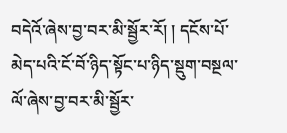བདེའོ་ཞེས་བྱ་བར་མི་སྦྱོར་རོ། ། དངོས་པོ་མེད་པའི་ངོ་བོ་ཉིད་སྟོང་པ་ཉིད་སྡུག་བསྔལ་ལོ་ཞེས་བྱ་བར་མི་སྦྱོར་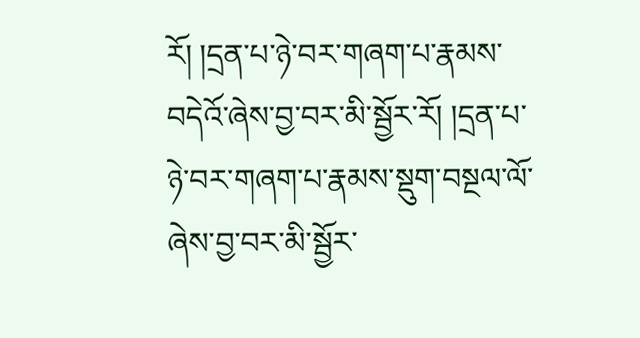རོ། །དྲན་པ་ཉེ་བར་གཞག་པ་རྣམས་བདེའོ་ཞེས་བྱ་བར་མི་སྦྱོར་རོ། །དྲན་པ་ཉེ་བར་གཞག་པ་རྣམས་སྡུག་བསྔལ་ལོ་ཞེས་བྱ་བར་མི་སྦྱོར་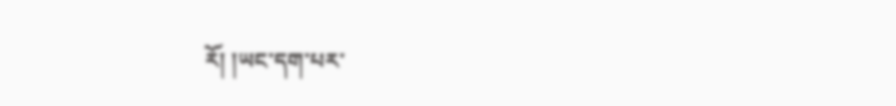རོ། །ཡང་དག་པར་